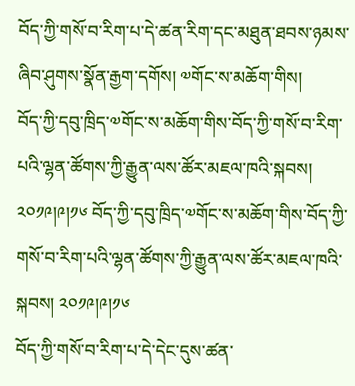བོད་ཀྱི་གསོ་བ་རིག་པ་དེ་ཚན་རིག་དང་མཐུན་ཐབས་ཉམས་ཞིབ་ཤུགས་སྣོན་རྒྱག་དགོས། ༧གོང་ས་མཆོག་གིས།
བོད་ཀྱི་དབུ་ཁྲིད་༧གོང་ས་མཆོག་གིས་བོད་ཀྱི་གསོ་བ་རིག་པའི་ལྷན་ཚོགས་ཀྱི་རྒྱུན་ལས་ཚོར་མཇལ་ཁའི་སྐབས། ༢༠༡༩།༩།༡༦ བོད་ཀྱི་དབུ་ཁྲིད་༧གོང་ས་མཆོག་གིས་བོད་ཀྱི་གསོ་བ་རིག་པའི་ལྷན་ཚོགས་ཀྱི་རྒྱུན་ལས་ཚོར་མཇལ་ཁའི་སྐབས། ༢༠༡༩།༩།༡༦
བོད་ཀྱི་གསོ་བ་རིག་པ་དེ་དེང་དུས་ཚན་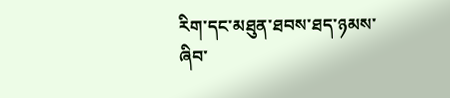རིག་དང་མཐུན་ཐབས་ཐད་ཉམས་ཞིབ་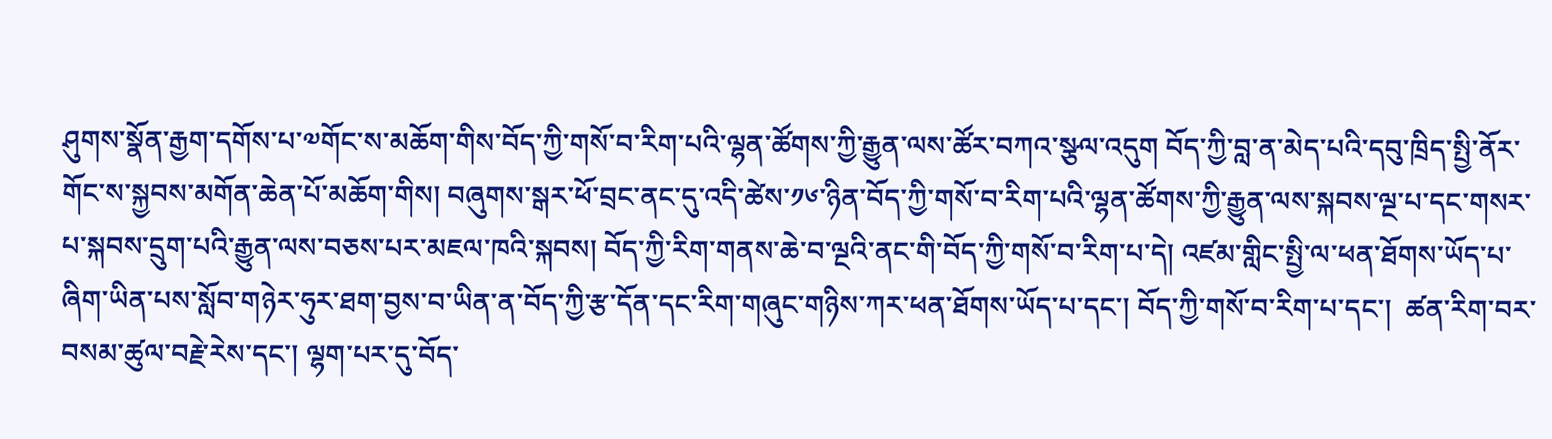ཤུགས་སྣོན་རྒྱག་དགོས་པ་༧གོང་ས་མཆོག་གིས་བོད་ཀྱི་གསོ་བ་རིག་པའི་ལྷན་ཚོགས་ཀྱི་རྒྱུན་ལས་ཚོར་བཀའ་སྩལ་འདུག བོད་ཀྱི་བླ་ན་མེད་པའི་དབུ་ཁྲིད་སྤྱི་ནོར་གོང་ས་སྐྱབས་མགོན་ཆེན་པོ་མཆོག་གིས། བཞུགས་སྒར་ཕོ་བྲང་ནང་དུ་འདི་ཚེས་༡༦་ཉིན་བོད་ཀྱི་གསོ་བ་རིག་པའི་ལྷན་ཚོགས་ཀྱི་རྒྱུན་ལས་སྐབས་ལྔ་པ་དང་གསར་པ་སྐབས་དྲུག་པའི་རྒྱུན་ལས་བཅས་པར་མཇལ་ཁའི་སྐབས། བོད་ཀྱི་རིག་གནས་ཆེ་བ་ལྔའི་ནང་གི་བོད་ཀྱི་གསོ་བ་རིག་པ་དེ། འཛམ་གླིང་སྤྱི་ལ་ཕན་ཐོགས་ཡོད་པ་ཞིག་ཡིན་པས་སློབ་གཉེར་ཧུར་ཐག་བྱས་བ་ཡིན་ན་བོད་ཀྱི་རྩ་དོན་དང་རིག་གཞུང་གཉིས་ཀར་ཕན་ཐོགས་ཡོད་པ་དང་། བོད་ཀྱི་གསོ་བ་རིག་པ་དང་།  ཚན་རིག་བར་བསམ་ཚུལ་བརྗེ་རེས་དང་། ལྷག་པར་དུ་བོད་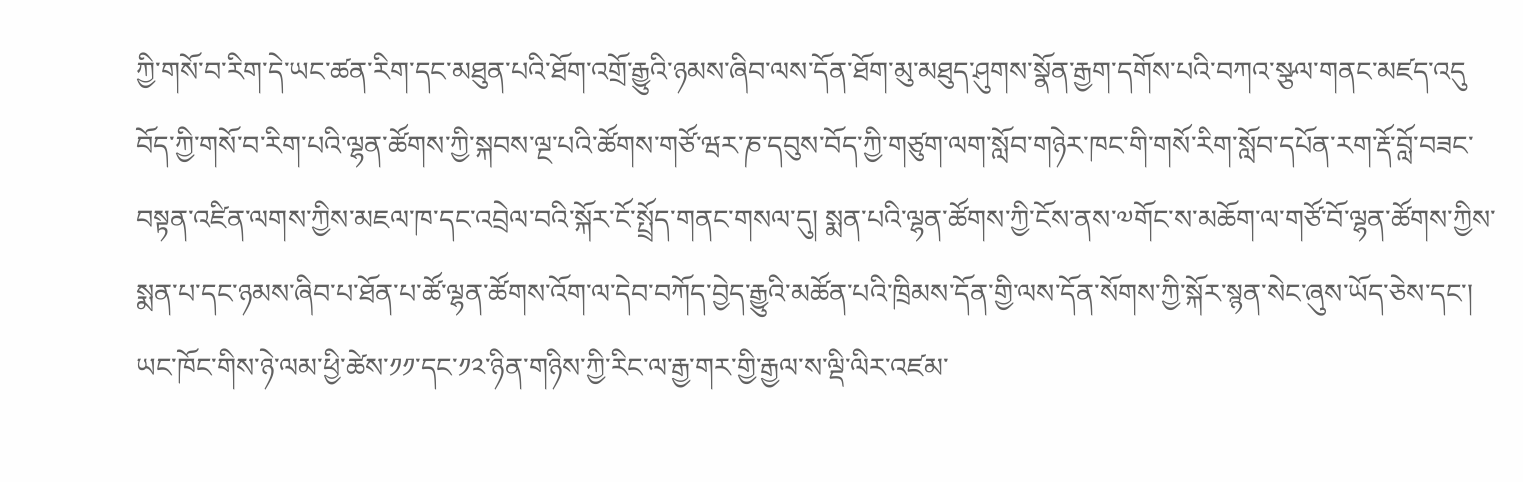ཀྱི་གསོ་བ་རིག་དེ་ཡང་ཚན་རིག་དང་མཐུན་པའི་ཐོག་འགྲོ་རྒྱུའི་ཉམས་ཞིབ་ལས་དོན་ཐོག་མུ་མཐུད་ཤུགས་སྣོན་རྒྱག་དགོས་པའི་བཀའ་སྩལ་གནང་མཛད་འདུ བོད་ཀྱི་གསོ་བ་རིག་པའི་ལྷན་ཚོགས་ཀྱི་སྐབས་ལྔ་པའི་ཚོགས་གཙོ་ཝར་ཎ་དབུས་བོད་ཀྱི་གཙུག་ལག་སློབ་གཉེར་ཁང་གི་གསོ་རིག་སློབ་དཔོན་རག་རྡོ་བློ་བཟང་བསྟན་འཛིན་ལགས་ཀྱིས་མཇལ་ཁ་དང་འབྲེལ་བའི་སྐོར་ངོ་སྤྲོད་གནང་གསལ་དུ། སྨན་པའི་ལྷན་ཚོགས་ཀྱི་ངོས་ནས་༧གོང་ས་མཆོག་ལ་གཙོ་བོ་ལྷན་ཚོགས་ཀྱིས་སྨན་པ་དང་ཉམས་ཞིབ་པ་ཐོན་པ་ཚོ་ལྷན་ཚོགས་འོག་ལ་དེབ་བཀོད་བྱེད་རྒྱུའི་མཚོན་པའི་ཁྲིམས་དོན་གྱི་ལས་དོན་སོགས་ཀྱི་སྐོར་སྙན་སེང་ཞུས་ཡོད་ཅེས་དང་། ཡང་ཁོང་གིས་ཉེ་ལམ་ཕྱི་ཚེས་༡༡་དང་༡༢་ཉིན་གཉིས་ཀྱི་རིང་ལ་རྒྱ་གར་གྱི་རྒྱལ་ས་ལྡི་ལིར་འཛམ་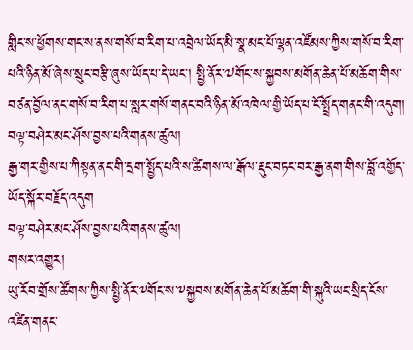གླིང་ས་ཕྱོགས་གང་ས་ནས་གསོ་བ་རིག་པ་འབྲེལ་ཡོད་མི་སྣ་མང་པོ་ལྷན་འཛོམས་ཀྱིས་གསོ་བ་རིག་པའི་ཉིན་མོ་ཞེས་སྲུང་བརྩི་ཞུས་ཡོད་པ་དེ་ཡང་། སྤྱི་ནོར་༧གོང་ས་སྐྱབས་མགོན་ཆེན་པོ་མཆོག་གིས་བཙན་བྱོལ་ནང་གསོ་བ་རིག་པ་སླར་གསོ་གནང་བའི་ཉིན་མོ་འཁེལ་གྱི་ཡོད་པ་ངོ་སྤྲོད་གནང་གི་འདུག།
བལྟ་བཤེར་མང་ཤོས་བྱས་པའི་གནས་ཚུལ།
རྒྱ་གར་གྱིས་པ་ཀིསྟན་ནང་གི་དྲག་སྤྱོད་པའི་ས་ཚིགས་ལ་རྒོལ་རྡུང་བཏང་བར་རྒྱ་ནག་གིས་བློ་འགྱོད་ཡོད་སྐོར་བརྗོད་འདུག
བལྟ་བཤེར་མང་ཤོས་བྱས་པའི་གནས་ཚུལ།
གསར་འགྱུར།
ཡུ་རོབ་གྲོས་ཚོགས་ཀྱིས་སྤྱི་ནོར་༸གོང་ས་༸སྐྱབས་མགོན་ཆེན་པོ་མཆོག་གི་སྐུའི་ཡང་སྲིད་ངོས་འཛིན་གནང་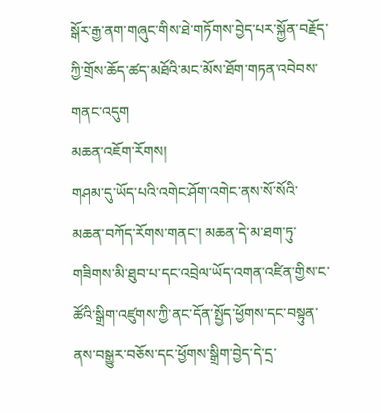སྒོར་རྒྱ་ནག་གཞུང་གིས་ཐེ་གཏོགས་བྱེད་པར་སྐྱོན་བརྗོད་ཀྱི་གྲོས་ཆོད་ཚད་མཐོའི་མང་མོས་ཐོག་གཏན་འབེབས་གནང་འདུག
མཆན་འཇོག་རོགས།
གཤམ་དུ་ཡོད་པའི་འགེང་ཤོག་འགེང་ནས་སོ་སོའི་མཆན་བཀོད་རོགས་གནང་། མཆན་དེ་མ་ཐག་ཏུ་གཟིགས་མི་ཐུབ་པ་དང་འབྲེལ་ཡོད་འགན་འཛིན་གྱིས་ང་ཚོའི་སྒྲིག་འཛུགས་ཀྱི་ནང་དོན་སྤྱོད་ཕྱོགས་དང་བསྟུན་ནས་བསྒྱུར་བཅོས་དང་ཕྱོགས་སྒྲིག་བྱེད་དེ་དྲ་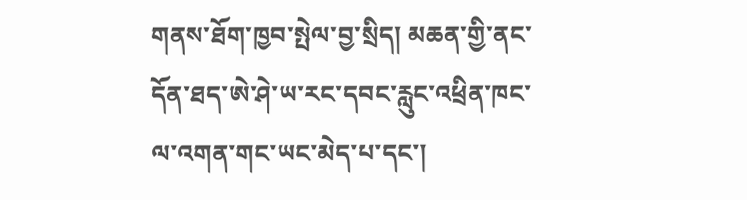གནས་ཐོག་ཁྱབ་སྤེལ་བྱ་སྲིད། མཆན་གྱི་ནང་དོན་ཐད་ཨེ་ཤེ་ཡ་རང་དབང་རླུང་འཕྲིན་ཁང་ལ་འགན་གང་ཡང་མེད་པ་དང་།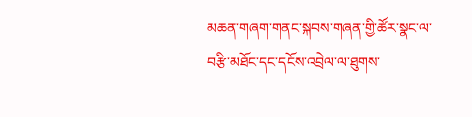མཆན་གཞག་གནང་སྐབས་གཞན་གྱི་ཚོར་སྣང་ལ་བརྩི་མཐོང་དང་དངོས་འབྲེལ་ལ་ཐུགས་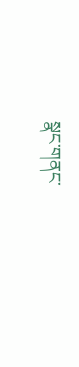སྣང་གནང་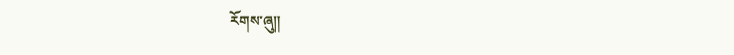རོགས་ཞུ༎